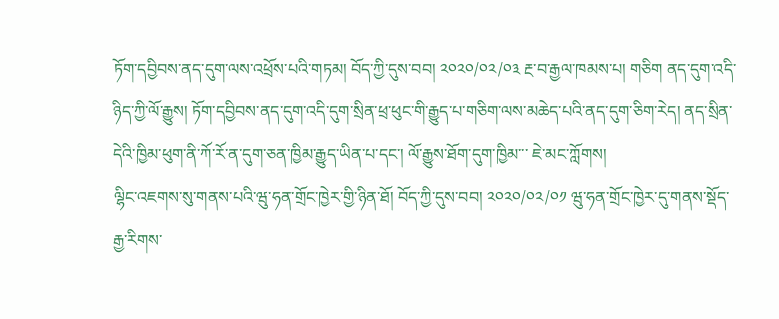ཏོག་དབྱིབས་ནད་དུག་ལས་འཕྲོས་པའི་གཏམ། བོད་ཀྱི་དུས་བབ། ༢༠༢༠/༠༢/༠༣ རྔ་བ་རྒྱལ་ཁམས་པ། གཅིག ནད་དུག་འདི་ཉིད་ཀྱི་ལོ་རྒྱུས། ཏོག་དབྱིབས་ནད་དུག་འདི་དུག་སྲིན་ཕྲ་ཕུང་གི་རྒྱུད་པ་གཅིག་ལས་མཆེད་པའི་ནད་དུག་ཅིག་རེད། ནད་སྲིན་དེའི་ཁྱིམ་ཕུག་ནི་ཀོ་རོ་ན་དུག་ཅན་ཁྱིམ་རྒྱུད་ཡིན་པ་དང་། ལོ་རྒྱུས་ཐོག་དུག་ཁྱིམ་་་ ཇེ་མང་ཀློགས།
ལྷིང་འཇགས་སུ་གནས་པའི་ཝུ་ཧན་གྲོང་ཁྱེར་གྱི་ཉིན་ཐོ། བོད་ཀྱི་དུས་བབ། ༢༠༢༠/༠༢/༠༡ ཝུ་ཧན་གྲོང་ཁྱེར་དུ་གནས་སྡོད་རྒྱ་རིགས་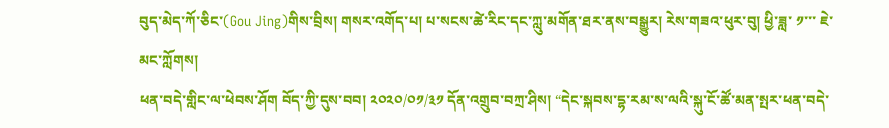བུད་མེད་ཀོ་ཅིང་(Gou Jing)གིས་བྲིས། གསར་འགོད་པ། པ་སངས་ཚེ་རིང་དང་ཀླུ་མགོན་ཐར་ནས་བསྒྱུར། རེས་གཟའ་ཕུར་བུ། ཕྱི་ཟླ་ ༡་་་ ཇེ་མང་ཀློགས།
ཕན་བདེ་གླིང་ལ་ཕེབས་ཤོག བོད་ཀྱི་དུས་བབ། ༢༠༢༠/༠༡/༣༡ དོན་འགྲུབ་བཀྲ་ཤིས། “དེང་སྐབས་དྷ་རམ་ས་ལའི་སྐུ་ངོ་ཚོ་མན་སྤར་ཕན་བདེ་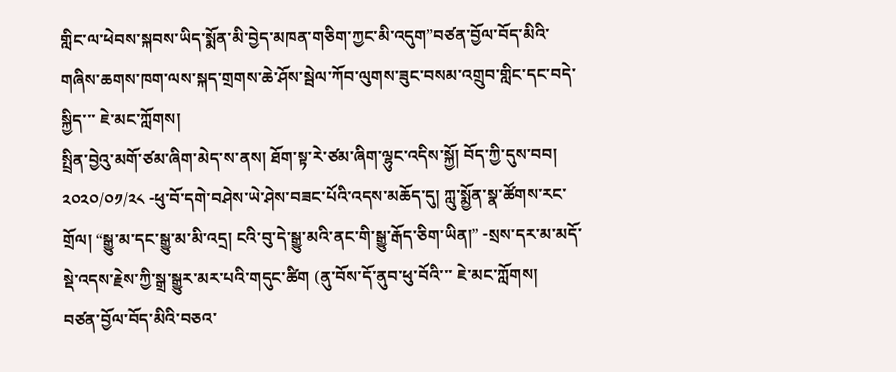གླིང་ལ་ཕེབས་སྐབས་ཡིད་སྨོན་མི་བྱེད་མཁན་གཅིག་ཀྱང་མི་འདུག”བཙན་བྱོལ་བོད་མིའི་གཞིས་ཆགས་ཁག་ལས་སྐད་གྲགས་ཆེ་ཤོས་སྦེལ་ཀོབ་ལུགས་ཟུང་བསམ་འགྲུབ་གླིང་དང་བདེ་སྐྱིད་་་ ཇེ་མང་ཀློགས།
སྤྲིན་བྱེའུ་མགོ་ཙམ་ཞིག་མེད་ས་ནས། ཐོག་སྟ་རེ་ཙམ་ཞིག་ལྷུང་འདིས་སྐྱོ། བོད་ཀྱི་དུས་བབ། ༢༠༢༠/༠༡/༢༨ -ཕུ་བོ་དགེ་བཤེས་ཡེ་ཤེས་བཟང་པོའི་འདས་མཆོད་དུ། ཀླུ་སྨྱོན་སྣ་ཚོགས་རང་གྲོལ། “སྒྱུ་མ་དང་སྒྱུ་མ་མི་འདྲ། ངའི་བུ་དེ་སྒྱུ་མའི་ནང་གི་སྒྱུ་རྒོད་ཅིག་ཡིན།” -སྲས་དར་མ་མདོ་སྡེ་འདས་རྗེས་ཀྱི་སྒྲ་སྒྱུར་མར་པའི་གདུང་ཚིག (ནུ་བོས་དོ་ནུབ་ཕུ་བོའི་་་ ཇེ་མང་ཀློགས།
བཙན་བྱོལ་བོད་མིའི་བཅའ་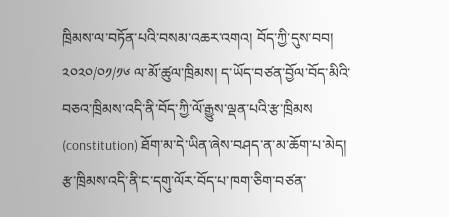ཁྲིམས་ལ་བཏོན་པའི་བསམ་འཆར་འགའ། བོད་ཀྱི་དུས་བབ། ༢༠༢༠/༠༡/༡༦ ལ་མོ་ཚུལ་ཁྲིམས། ད་ཡོད་བཙན་བྱོལ་བོད་མིའི་བཅའ་ཁྲིམས་འདི་ནི་བོད་ཀྱི་ལོ་རྒྱུས་ལྡན་པའི་རྩ་ཁྲིམས (constitution) ཐོག་མ་དེ་ཡིན་ཞེས་བཤད་ན་མ་ཆོག་པ་མེད། རྩ་ཁྲིམས་འདི་ནི་ང་དགུ་ལོར་བོད་པ་ཁག་ཅིག་བཙན་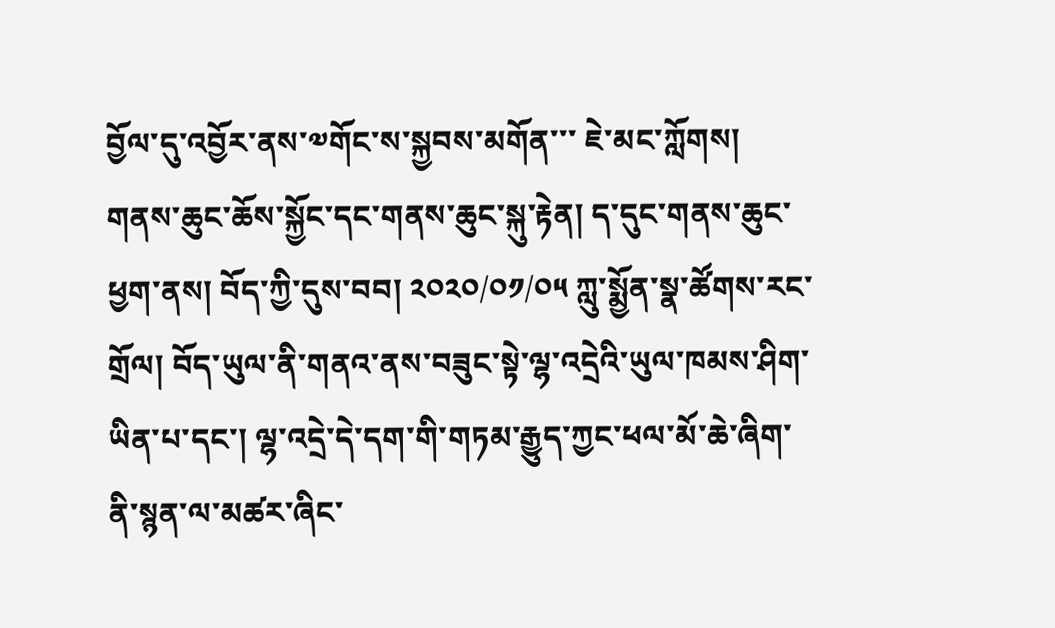བྱོལ་དུ་འབྱོར་ནས་༧གོང་ས་སྐྱབས་མགོན་་་ ཇེ་མང་ཀློགས།
གནས་ཆུང་ཆོས་སྐྱོང་དང་གནས་ཆུང་སྐུ་རྟེན། ད་དུང་གནས་ཆུང་ཕྱག་ནས། བོད་ཀྱི་དུས་བབ། ༢༠༢༠/༠༡/༠༥ ཀླུ་སྨྱོན་སྣ་ཚོགས་རང་གྲོལ། བོད་ཡུལ་ནི་གནའ་ནས་བཟུང་སྟེ་ལྷ་འདྲེའི་ཡུལ་ཁམས་ཤིག་ཡིན་པ་དང་། ལྷ་འདྲེ་དེ་དག་གི་གཏམ་རྒྱུད་ཀྱང་ཕལ་མོ་ཆེ་ཞིག་ནི་སྙན་ལ་མཚར་ཞིང་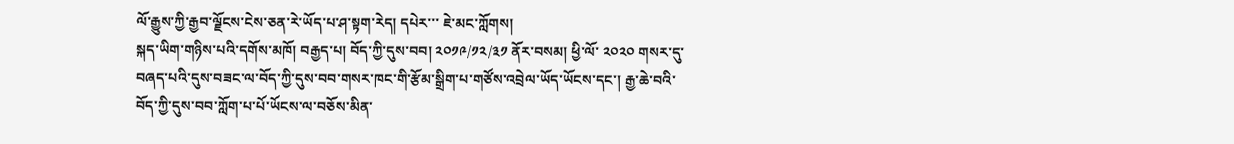ལོ་རྒྱུས་ཀྱི་རྒྱབ་ལྗོངས་ངེས་ཅན་རེ་ཡོད་པ་ཤ་སྟག་རེད། དཔེར་་་ ཇེ་མང་ཀློགས།
སྐད་ཡིག་གཉིས་པའི་དགོས་མཁོ། བརྒྱད་པ། བོད་ཀྱི་དུས་བབ། ༢༠༡༩/༡༢/༣༡ ནོར་བསམ། ཕྱི་ལོ་ ༢༠༢༠ གསར་དུ་བཞད་པའི་དུས་བཟང་ལ་བོད་ཀྱི་དུས་བབ་གསར་ཁང་གི་རྩོམ་སྒྲིག་པ་གཙོས་འབྲེལ་ཡོད་ཡོངས་དང་། རྒྱ་ཆེ་བའི་བོད་ཀྱི་དུས་བབ་ཀློག་པ་པོ་ཡོངས་ལ་བཅོས་མིན་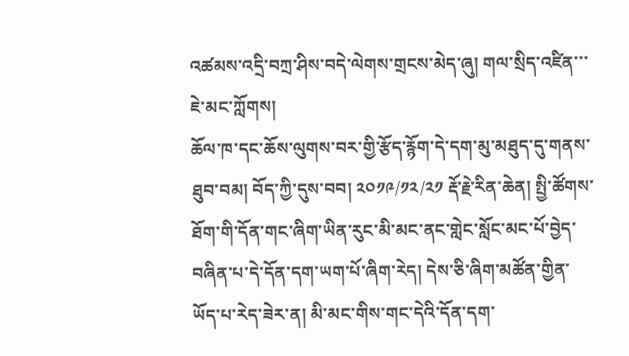འཚམས་འདྲི་བཀྲ་ཤིས་བདེ་ལེགས་གྲངས་མེད་ཞུ། གལ་སྲིད་འཛིན་་་ ཇེ་མང་ཀློགས།
ཆོལ་ཁ་དང་ཆོས་ལུགས་བར་གྱི་རྩོད་རྙོག་དེ་དག་མུ་མཐུད་དུ་གནས་ཐུབ་བམ། བོད་ཀྱི་དུས་བབ། ༢༠༡༩/༡༢/༢༡ རྡོ་རྗེ་རིན་ཆེན། སྤྱི་ཚོགས་ཐོག་གི་དོན་གང་ཞིག་ཡིན་རུང་མི་མང་ནང་གླེང་སློང་མང་པོ་བྱེད་བཞིན་པ་དེ་དོན་དག་ཡག་པོ་ཞིག་རེད། དེས་ཅི་ཞིག་མཚོན་གྱིན་ཡོད་པ་རེད་ཟེར་ན། མི་མང་གིས་གང་དེའི་དོན་དག་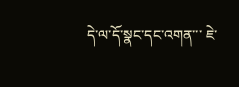དེ་ལ་དོ་སྣང་དང་འགན་་་ ཇེ་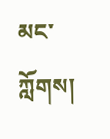མང་ཀློགས།